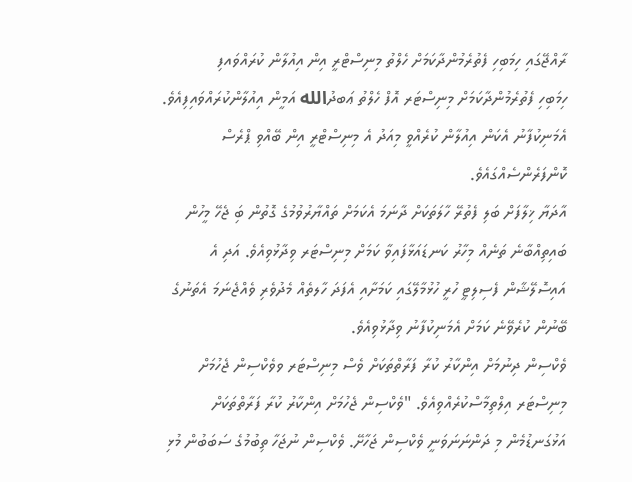ރާއްޖޭގައި ހިމަބިހި ފެތުރެމުންދާކަމަށް ހެލްތު މިނިސްޓްރީ އިން އިއުލާން ކުރައްވައފި
ހިމަބިހި ފެތުރެމުންދާކަމަށް މިނިސްޓަރ އޮފް ހެލްތު ޢަބދުالله އަމީން އިއުލާންކުރައްވައިފިއެވެ. އެމަނިކުފާނު އެކަން އިއުލާން ކުރެއްވީ މިއަދު އެ މިނިސްޓްރީ އިން ބޭއްވި ޕްރެސް ކޮންފަރެންސެއްގައެވެ.
އާދަޔާ ޚިލާފަށް ބަލި ފެތުރޭ ހާލަތަކަށް ދާނަމަ އެކަމަށް ތައްޔާރުވުމުގެ ގޮތުން ބަި ޖެހޭ މީހުން ބައިތިއްބާނެ ތަނެއް މިހާރު ކަނޑައަޅާފައިވާ ކަމަށް މިނިސްޓަރ ވިދާޅުވިއެވެ. އަދި އެ އައިސޮލޭޝާން ފެސިލިޓީ ހުރީ ހުޅުމާލޭގައި ކަމަށާއި އެފަދަ ހާލތެއް މެދުވެރި ވެއްޖެނަމަ އެތަނުގެ ބޭނުން ކުރެވޭނެ ކަމަށް އެމަނިކުފާނު ވިދާޅުވިއެވެ.
ވެކްސިން ދިނުމަށް އިންކާރު ކުރާ ފަރާތްތަކަށް ވެސް މިނިސްޓަރ ވވެކްސިން ޖެހުމަށް މިނިސްޓަރ އިލްތިމާސްކުރެއްވިއެވެ. "ވެކްސިން ޖެހުމަށް އިންކާރު ކުރާ ފަރާތްތަކަށް އަޅުގަނޑުމެން މި ދަންނަނަވަނީ ވެކްސިން ޖަހާށޭ. ވެކްސިން ނުޖަހާ ތިބުމުގެ ސަބަބުން މުޅި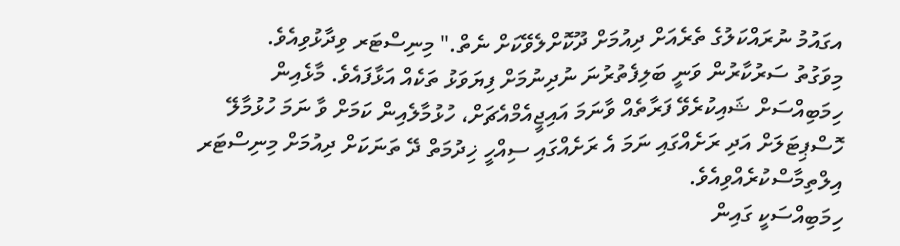އގައުމު ނުރައްކަލުގެ ތެރެއަށް ދިއުމަށް ދޫކޮށްލެވޭކަށް ނެތް." މިނިސްޓަރ ވިދާޅުވިއެވެ.
މިވަގުތު ސަރުކާރުން ވަނީ ބަލިފެތުރުނަ ނުދިނުމަށް ފިޔަވަޅު ތަކެއް އަޅާފައެވެ. މާޅެއިން ހިމަބިއްސަށް ޝައިކުރެވޭ ފަރާތެއް ވާނަމަ އައިޖީއެމްއެޗަށް، ހުޅުމާލެއިން ކަމަށް ވާ ނަމަ ހުޅުމާލޭ ހޮސްޕިޓަލަށް އަދި ރަށެއްގައި ނަމަ އެ ރަށެއްގައި ސިއްހީ ޚިދުމަތް ދޭ ތަނަކަށް ދިއުމަށް މިނިސްޓަރ އިލްތިމާސްކުރެއްވިއެވެ.
ހިމަބިއްސަކީ ގައިން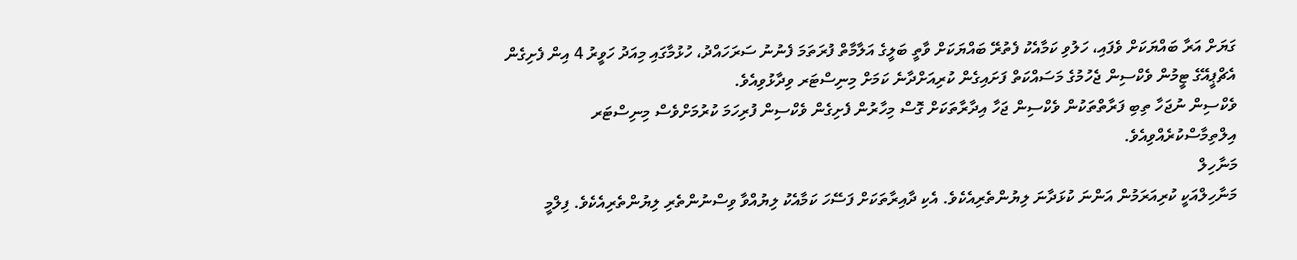ގަޔަށް އަރާ ބައްޔަކަށް ވެފައި، ހަލުވި ކަމާއެކު ފެތުރޭ ބައްޔަކަށް ވާތީ ބަލީގެ އަލާމާތް ފުރަތަމަ ފެނުނު ސަރަހައްދު، ހުޅުމާގައި މިއަދު ހަވީރު 4 އިން ފެށިގެން އެޗްޕީއޭގެ ޓީމުން ވެކްސިން ޖެހުމުގެ މަސައްކަތް ފަށައިގެން ކުރިއަށްދާނެ ކަމަށް މިނިސްޓަރ ވިދާޅުވިއެވެ.
ވެކްސިން ނުޖަހާ ތިބި ފަރާތްތަކުން ވެކްސިން ޖަހާ އިދާރާތަކަށް ގޮސް މިހާރުން ފެށިގެން ވެކްސިން ފުރިހަމަ ކުރުމަށްވެސް މިނިސްޓަރ އިލްތިމާސްކުރެއްވިއެވެ.
މަނާހިލް
މަނާހިލްއަކީ ކުރިއަރަމުން އަންނަ ކުޅަދާނަ ލިޔުންތެރިއެކެވެ. އެކި ދާއިރާތަކަށް ފަސޭހަ ކަމާއެކު ލިޔުއްވާ ވިސްނުންތެރި ލިޔުންތެރިއެކެވެ. ފިލްމީ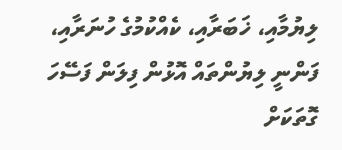ލިޔުމާއި، ޚަބަރާއި، ކެއްކުމުގެ ހުނަރާއި، ފަންނީ ލިޔުންތައް އޮޅުން ފިލަން ފަސޭހަ ގޮތަކަށް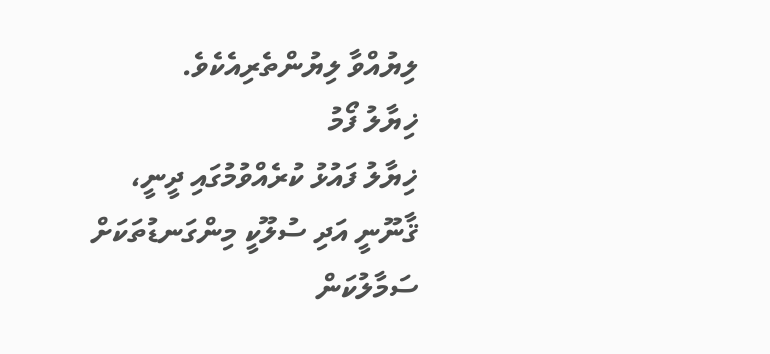ލިޔުއްވާ ލިޔުންތެރިއެކެވެ.
ޚިޔާލު ފޯމު
ޚިޔާލު ފައުޅު ކުރެއްވުމުގައި ދީނީ، ޤާނޫނީ އަދި ސުލޫކީ މިންގަނޑުތަކަށް ސަމާލުކަން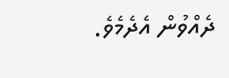ދެއްވުން އެދެމެވެ.